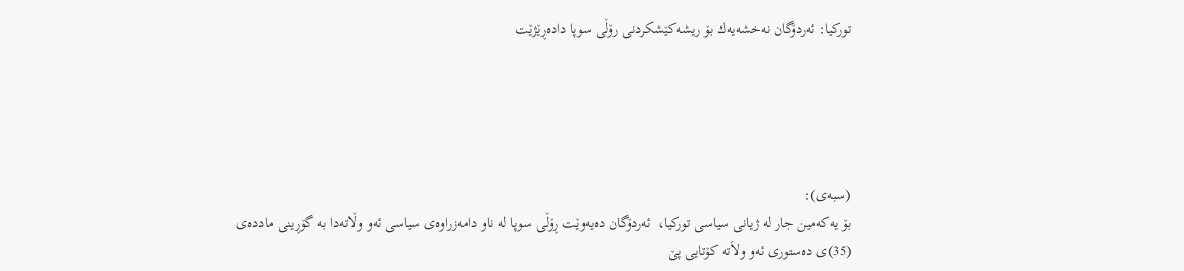توركیا: ئه‌ردۆگان نه‌خشه‌یه‌ك بۆ ریشه‌كێشكردنی رۆڵی‌ سوپا داده‌ڕێژێت





(سبه‌ی):
بۆ یه‌كه‌مین جار له‌ ژیانی سیاسی توركیا،  ئه‌ردۆگان ده‌یه‌وێت ڕۆڵی‌ سوپا له‌ ناو دامه‌زراوه‌ی‌ سیاسی ئه‌و وڵاته‌دا به‌ گۆڕینی مادده‌ی‌ (35)ی‌ ده‌ستوری‌ ئه‌و ولاَته‌ كۆتایی پێ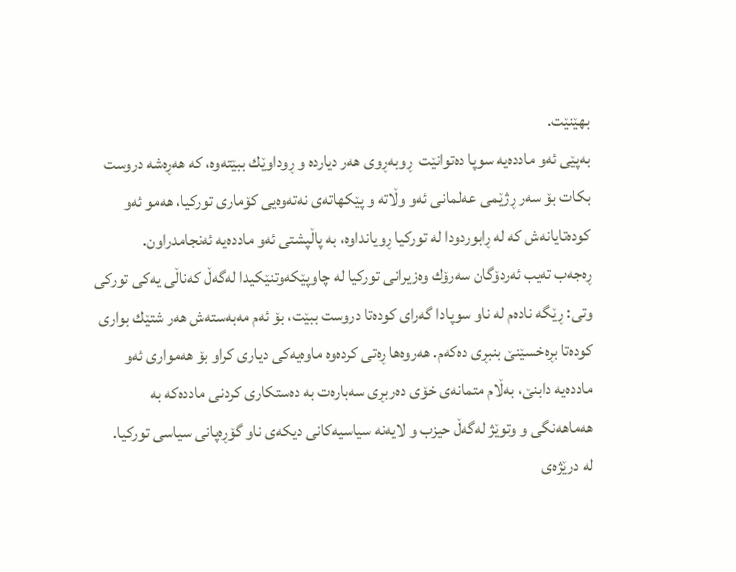بهێنێت.
به‌پێی ئه‌و مادده‌یه‌ سوپا ده‌توانێت‌  ڕوبه‌ڕوی‌ هه‌ر دیارده‌ و ڕوداوێك ببێته‌وه،‌ كه‌ هه‌ڕه‌شه‌ دروست بكات بۆ سه‌ر ڕژێمی عه‌لمانی ئه‌و وڵاته‌ و پێكهاته‌ی‌ نه‌ته‌وه‌یی كۆماری‌ توركیا، هه‌مو ئه‌و كوده‌تایانه‌ش كه‌ له‌ ڕابوردودا‌ له‌ توركیا ڕویانداوه‌، به‌ پاڵپشتی ئه‌و مادده‌یه‌ ئه‌نجامدراون.
ڕه‌جه‌ب ته‌یب ئه‌ردۆگان سه‌رۆك وه‌زیرانی‌ توركیا له‌ چاوپێكه‌وتنێکیدا له‌گه‌ڵ كه‌ناڵی‌ یه‌كی توركی وتی: ڕێگه‌ ناده‌م له‌ ناو سوپادا گه‌رای كوده‌تا دروست ببێت، بۆ ئه‌م مه‌به‌سته‌ش هه‌ر شتێك بواری‌ كوده‌تا بڕه‌خسێنێ بنبڕی‌ ده‌كه‌م. هه‌روه‌ها ڕه‌تی كرده‌وه‌ ماوه‌یه‌كی دیاری‌ كراو بۆ هه‌مواری‌ ئه‌و مادده‌یه‌ دابنێ، به‌ڵام متمانه‌ی‌ خۆی‌ ده‌ربڕی‌ سه‌باره‌ت به‌ ده‌ستكاری‌ كردنی مادده‌كه‌ به‌ هه‌ماهه‌نگی و وتوێژ له‌گه‌ڵ حیزب و لایه‌نه‌ سیاسیه‌كانی‌ دیکه‌ی ناو گۆڕه‌پانی سیاسی توركیا.
له‌ درێژه‌ی‌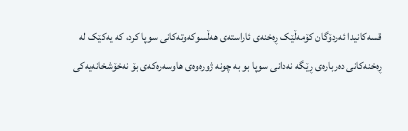قسه‌کانیدا ئه‌ردۆگان كۆمه‌ڵێک‌ ڕه‌خنه‌ی‌ ئاراسته‌ی‌ هه‌ڵسوكه‌وته‌كانی‌ سوپا كرد، که‌ یه‌كێک له‌ ڕه‌خنه‌كانی‌ ده‌رباره‌ی‌ ڕێگه‌ نه‌دانی‌ سوپا بو به‌ چونه‌ ژوره‌وه‌ی‌ هاوسه‌ره‌كه‌ی‌ بۆ نه‌خۆشخانه‌یه‌كی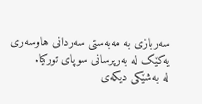سه‌ربازی به‌ مه‌به‌ستی سه‌ردانی هاوسه‌ری یه‌كێک له‌ به‌رپرسانی سوپای تورکیا.
له‌ به‌شێکی دیکه‌ی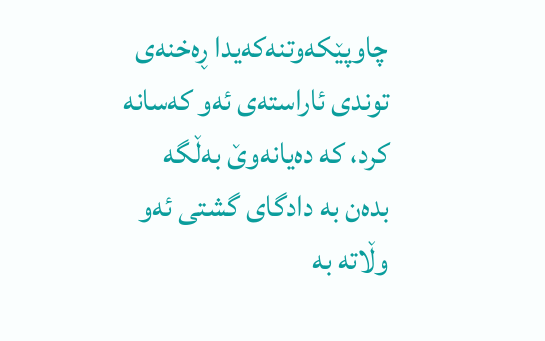چاوپێکه‌وتنه‌که‌یدا ڕه‌خنه‌ی‌ توندی‌ ئاراسته‌ی‌ ئه‌و كه‌سانه‌ كرد، که‌ ده‌یانه‌وێ‌ به‌ڵگه‌ بده‌ن به‌ دادگای‌ گشتی ئه‌و وڵاته‌ به‌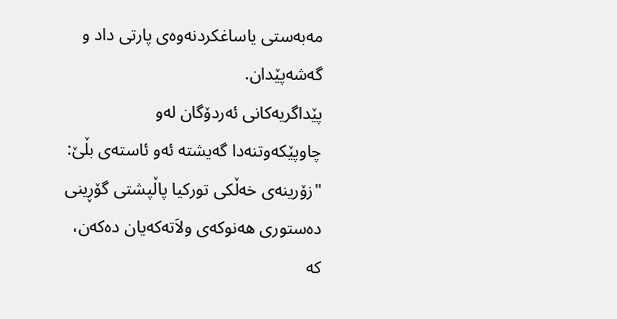مه‌به‌ستی یاساغكردنه‌وه‌ی‌ پارتی داد و گه‌شه‌پێدان.
پێداگریه‌كانی‌ ئه‌ردۆگان له‌و چاوپێكه‌وتنه‌دا گه‌یشته‌ ئه‌و ئاسته‌ی‌ بڵێ‌: "زۆرینه‌ی‌ خه‌ڵكی توركیا پاڵپشتی‌ گۆڕینی ده‌ستوری‌ هه‌نوكه‌ی‌ ولاَته‌كه‌یان ده‌كه‌ن، كه‌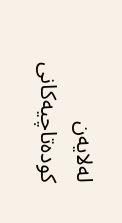له‌لایه‌ن كوده‌تاچیه‌كانی‌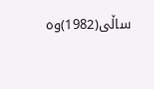ساڵی‌(1982)وه‌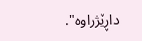داڕێژراوه‌".